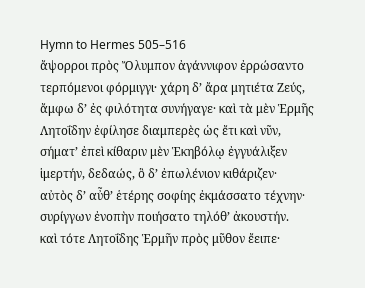Hymn to Hermes 505–516
ἄψορροι πρὸς Ὄλυμπον ἀγάννιφον ἐρρώσαντο
τερπόμενοι φόρμιγγι· χάρη δʼ ἄρα μητιέτα Ζεύς,
ἄμφω δʼ ἐς φιλότητα συνήγαγε· καὶ τὰ μὲν Ἑρμῆς
Λητοΐδην ἐφίλησε διαμπερὲς ὡς ἔτι καὶ νῦν,
σήματʼ ἐπεὶ κίθαριν μὲν Ἑκηβόλῳ ἐγγυάλιξεν
ἱμερτήν, δεδαώς, ὃ δʼ ἐπωλένιον κιθάριζεν·
αὐτὸς δʼ αὖθʼ ἑτέρης σοφίης ἐκμάσσατο τέχνην·
συρίγγων ἐνοπὴν ποιήσατο τηλόθʼ ἀκουστήν.
καὶ τότε Λητοΐδης Ἑρμῆν πρὸς μῦθον ἔειπε·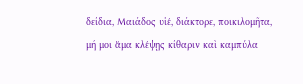δείδια, Μαιάδος υἱέ, διάκτορε, ποικιλομῆτα,
μή μοι ἅμα κλέψῃς κίθαριν καὶ καμπύλα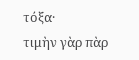τόξα·
τιμὴν γὰρ πὰρ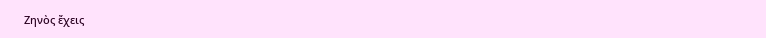Ζηνὸς ἔχεις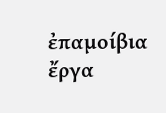ἐπαμοίβια ἔργα